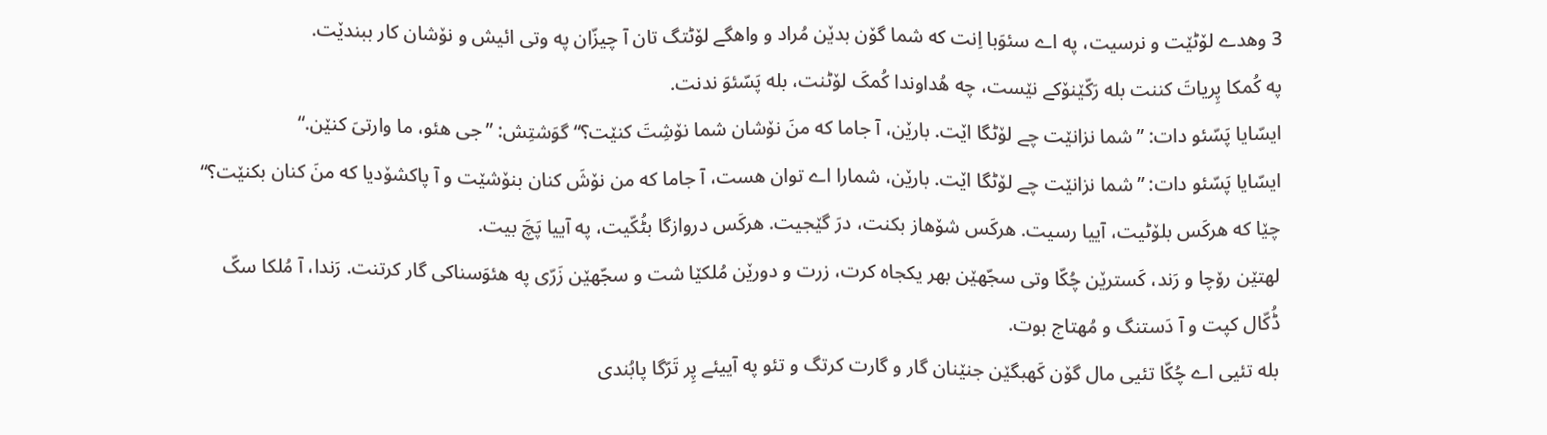3 وهدے لۆٹێت و نرسیت، په اے سئوَبا اِنت که شما گۆن بدێن مُراد و واهگے لۆٹتگ تان آ چیزّان په وتی ائیش و نۆشان کار ببندێت.
په کُمکا پِریاتَ کننت بله رَکّێنۆکے نێست، چه هُداوندا کُمکَ لۆٹنت، بله پَسّئوَ ندنت.
ایسّایا پَسّئو دات: ”شما نزانێت چے لۆٹگا اێت. بارێن، آ جاما که منَ نۆشان شما نۆشِتَ کنێت؟“ گوَشتِش: ”جی هئو، ما وارتیَ کنێن.“
ایسّایا پَسّئو دات: ”شما نزانێت چے لۆٹگا اێت. بارێن، شمارا اے توان هست، آ جاما که من نۆشَ کنان بنۆشێت و آ پاکشۆدیا که منَ کنان بکنێت؟“
چێا که هرکَس بلۆٹیت، آییا رسیت. هرکَس شۆهاز بکنت، درَ گێجیت. هرکَس دروازگا بٹُکّیت، په آییا پَچَ بیت.
لهتێن رۆچا و رَند، کَسترێن چُکّا وتی سجّهێن بهر یکجاه کرت، زرت و دورێن مُلکێا شت و سجّهێن زَرّی په هئوَسناکی گار کرتنت. رَندا، آ مُلکا سکّ ڈُکّال کپت و آ دَستنگ و مُهتاج بوت.
بله تئیی اے چُکّا تئیی مال گۆن کَهبگێن جنێنان گار و گارت کرتگ و تئو په آییئے پِر تَرّگا پابُندی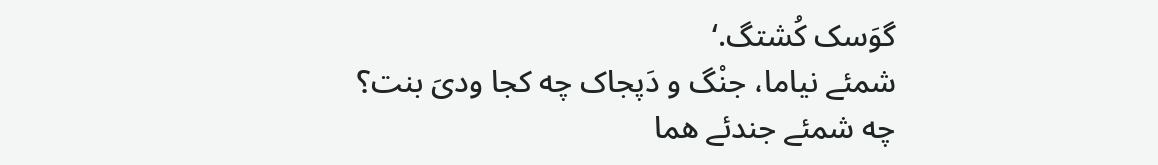گوَسک کُشتگ.‘
شمئے نیاما، جنْگ و دَپجاک چه کجا ودیَ بنت؟ چه شمئے جندئے هما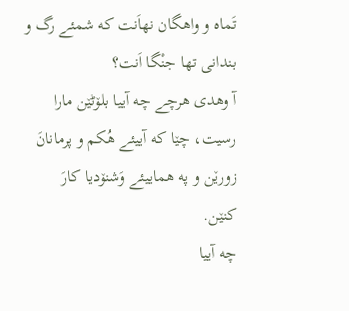تَماه و واهگان نهاَنت که شمئے رگ و بندانی تها جنْگا اَنت؟
آ وهدی هرچے چه آییا بلۆٹێن مارا رسیت، چێا که آییئے هُکم و پرمانانَ زورێن و په هماییئے وَشنۆدیا کارَ کنێن.
چه آییا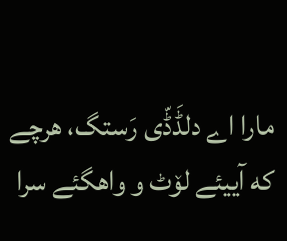مارا اے دلڈَڈّی رَستگ، هرچے که آییئے لۆٹ و واهگئے سرا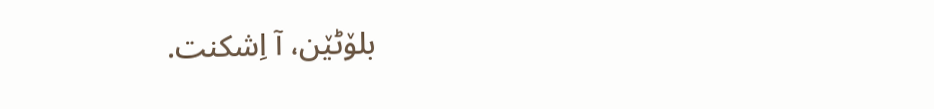بلۆٹێن، آ اِشکنت.